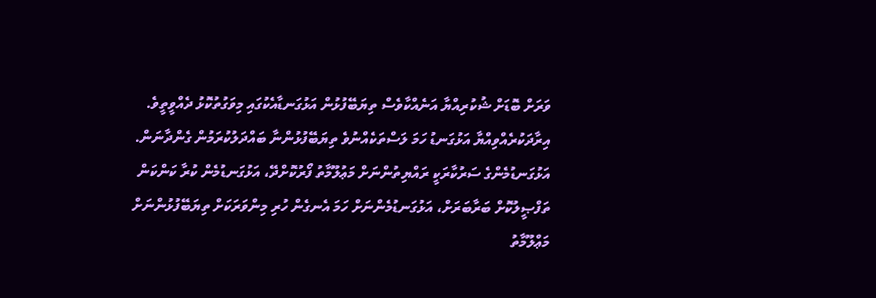ވަރަށް ބޮޑަށް ޝުކުރިއްޔާ އަނެއްކާވެސް ތިޔަބޭފުޅުން އަޅުގަނޑާއެކުގައި މިވަގުތުކޮޅު ދެއްވީތީވެ. އިރާދަކުރެއްވިއްޔާ އަޅުގަނޑު ހަމަ ލަސްތަކެއްނުވެ ތިޔަބޭފުޅުންނާ ބައްދަލުކުރަމުން ގެންދާނަން. އަޅުގަނޑުމެންގެ ސަރުކާރަކީ ރައްޔިތުންނަށް މަޢުލޫމާތު ފޯރުކޮށްދޭ، އަޅުގަނޑުމެން ކުރާ ކަންކަން ތަފްޞީލުކޮށް ބަރާބަރަށް، އަޅުގަނޑުމެންނަށް ހަމަ އެނގެން ހުރި މިންވަރަކަށް ތިޔަބޭފުޅުންނަށް މަޢްލޫމާތު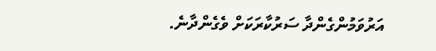އަރުވަމުންގެންދާ ސަރުކާރަކަށް ވެގެންދާނެ.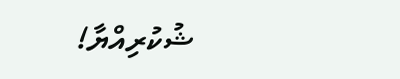ޝުކުރިއްޔާ!